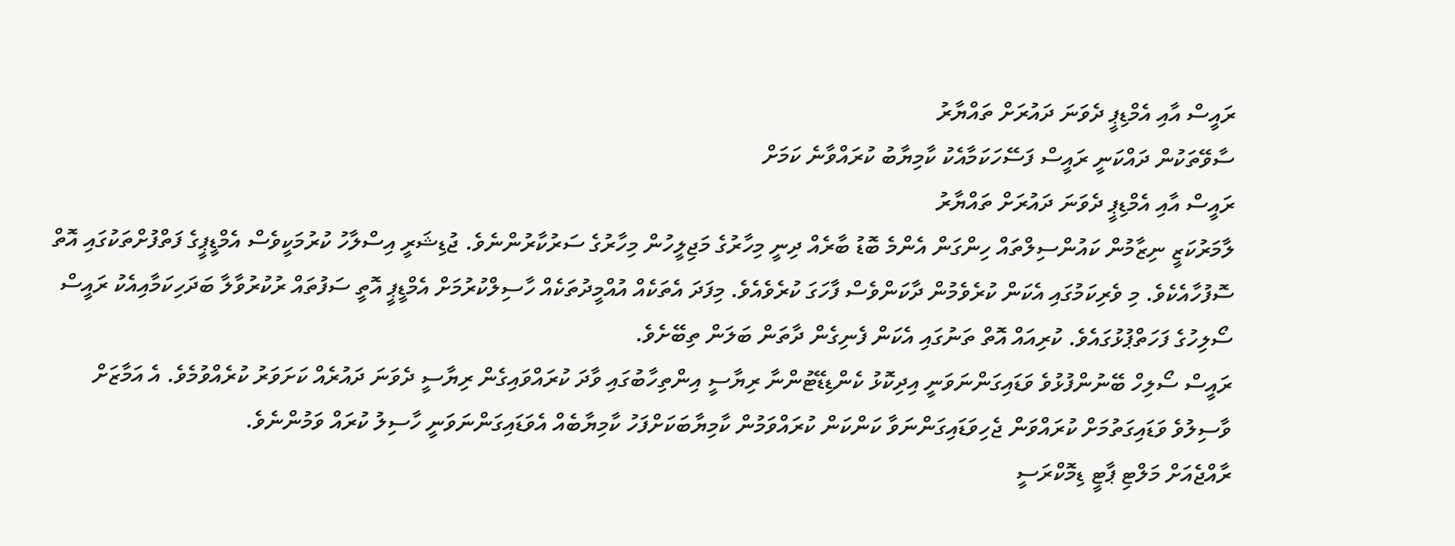ރައީސް އާއި އެމްޑިޕީ ދެވަނަ ދައުރަށް ތައްޔާރު
ސާވޭތަކުން ދައްކަނީ ރައީސް ފަސޭހަކަމާއެކު ކާމިޔާބު ކުރައްވާނެ ކަމަށް
ރައީސް އާއި އެމްޑިޕީ ދެވަނަ ދައުރަށް ތައްޔާރު
ލާމަރުކަޒީ ނިޒާމުން ކައުންސިލްތައް ހިންގަން އެންމެ ބޮޑު ބާރެއް ދިނީ މިހާރުގެ މަޖިލީހުން މިހާރުގެ ސަރުކާރުންނެވެ. ޖުޑިޝަރީ އިސްލާހު ކުރުމަކީވެސް އެމްޑީޕީގެ ފަތްފުށްތަކުގައި އޮތް ސޮފުހާއެކެވެ. މި ވެރިކަމުގައި އެކަން ކުރެވެމުން ދާކަންވެސް ފާހަގަ ކުރެވެއެވެ. މިފަދަ އެތަކެއް އުއްމީދުތަކެއް ހާސިލްކުރުމަށް އެމްޑީޕީ އޮތީ ސަފުތައް ރުކުރުވާލާ ބަދަހިކަމާއިއެކު ރައީސް ސޯލިހުގެ ފަހަތްޕުޅުގައެވެ. ކުރިއައް އޮތް ތަނުގައި އެކަން ފެނިގެން ދާތަން ބަލަން ތިބޭށެވެ.
ރައީސް ސޯލިހް ބޭނުންފުޅުވެ ވަޑައިގަންނަވަނީ އިދިކޮޅު ކެންޑިޑޭޓުންނާ ރިޔާސީ އިންތިހާބުގައި ވާދަ ކުރައްވައިގެން ރިޔާސީ ދެވަނަ ދައުރެއް ކަށަވަރު ކުރެއްވުމެވެ. އެ އަމާޒަށް ވާސިލުވެ ވަޑައިގަތުމަށް ކުރައްވަން ޖެހިވަޑައިގަންނަވާ ކަންކަން ކުރައްވަމުން ކާމިޔާބަކަށްފަހު ކާމިޔާބެއް އެވަޑައިގަންނަވަނީ ހާސިލު ކުރައް ވަމުންނެވެ.
ރާއްޖެއަށް މަލްޓި ޕާޓީ ޑިމޮކްރަސީ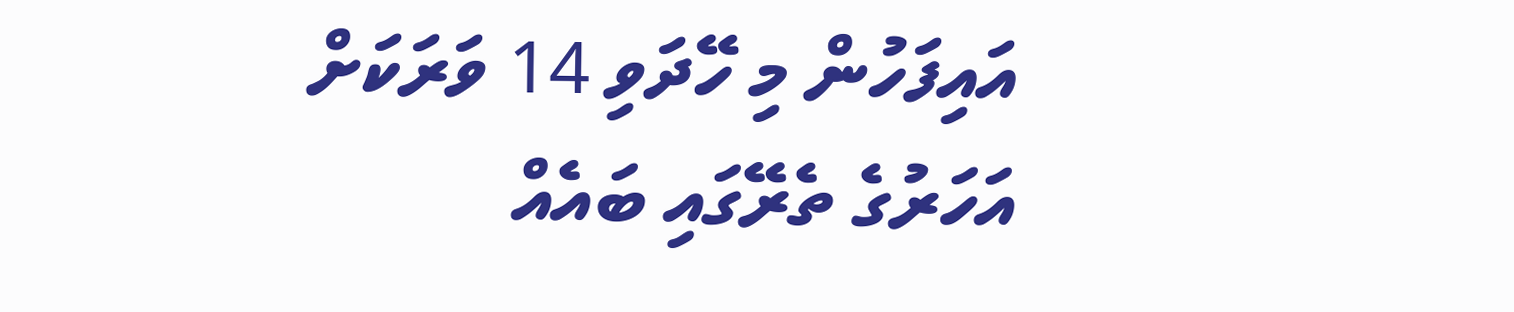އައިފަހުން މި ހޭދަވި 14 ވަރަކަށް އަހަރުގެ ތެރޭގައި ބައެއް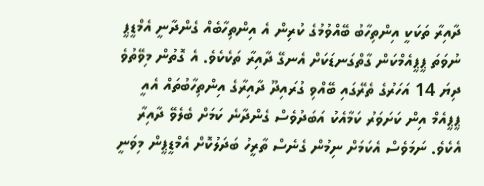ދާއިރާ ތަކަކީ އިންތިހާބު ބޭއްވުމުގެ ކުރިން އެ އިންތިހާބެއް ގެންދާނީ އެމްޑީޕީ ނުވަތަ ޕީޕީއެމްކަން ގާތްގަނޑަކަށް އެނގޭ ދާއިރާ ތަކެކެވެ. އެ ގޮތުން މިވޭތުވެ ދިޔަ 14 އަހަރުގެ ތެރޭގައި ބޭއްވި ގުރައިދޫ ދާއިރާގެ އިންތިހާބުތައް އެއީ ޕީޕީއެމް އިން ކަށަވަރު ކަމާއެކު އަބަދުވެސް ގެންދާނެ ކަމަށް ބެލެވޭ ދާއިރާ އެކެވެ. ނަމަވެސް އެކަމަށް ނިމުން ގެނެސް ތާރީހު ބަދަލުކޮށް އެމްޑީޕީން މިވަނީ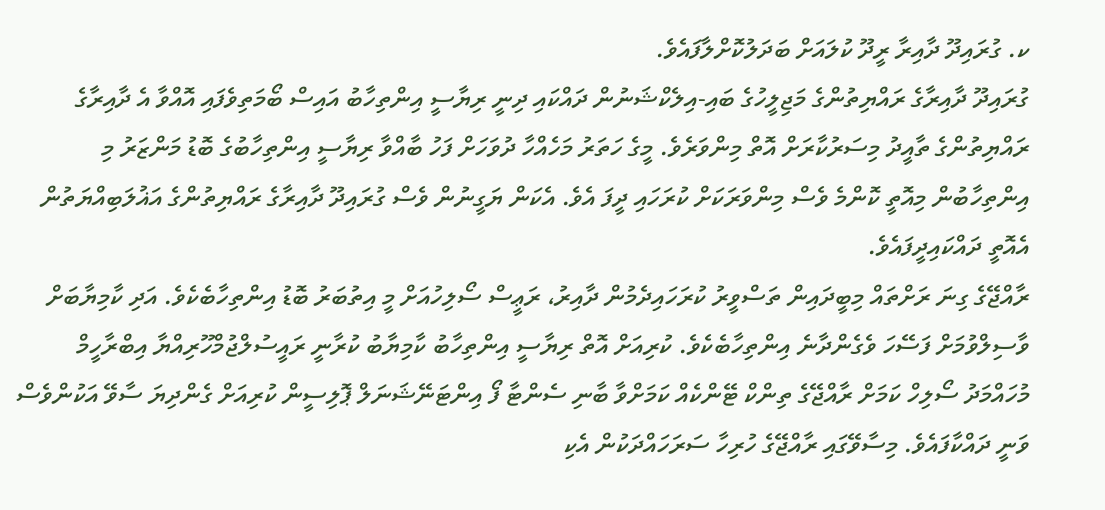ކ. ގުރައިދޫ ދާއިރާ ރީދޫ ކުލައަށް ބަދަލުކޮށްލާފައެވެ.
ގުރައިދޫ ދާއިރާގެ ރައްޔިތުންގެ މަޖިލީހުގެ ބައި-އިލެކްޝަނުން ދައްކައި ދިނީ ރިޔާސީ އިންތިހާބު އައިސް ބޯމަތިވެފައި އޮއްވާ އެ ދާއިރާގެ ރައްޔިތުންގެ ތާއީދު މިސަރުކާރަށް އޮތް މިންވަރެވެ. މީގެ ހަތަރު މަހެއްހާ ދުވަހަށް ފަހު ބާއްވާ ރިޔާސީ އިންތިހާބުގެ ބޮޑު މަންޒަރު މި އިންތިހާބުން މިއޮތީ ކޮންމެ ވެސް މިންވަރަކަށް ކުރަހައި ދީފަ އެވެ. އެކަން ޔަގީނުން ވެސް ގުރައިދޫ ދާއިރާގެ ރައްޔިތުންގެ އަޣުލަބިއްޔަތުން އެއޮތީ ދައްކައިދީފައެވެ.
ރާއްޖޭގެ ގިނަ ރަށްތައް މިބީދައިން ތަސްވީރު ކުރަހައިދެމުން ދާއިރު، ރަޢީސް ސޯލިހުއަށް މީ އިތުބަރު ބޮޑު އިންތިހާބެކެވެ. އަދި ކާމިޔާބަށް ވާސިލްވުމަށް ފަސޭހަ ވެގެންދާނެ އިންތިހާބެކެވެ. ކުރިއަށް އޮތް ރިޔާސީ އިންތިހާބު ކާމިޔާބު ކުރާނީ ރައީސުލްޖުމްހޫރިއްޔާ އިބްރާހީމް މުހައްމަދު ސޯލިހް ކަމަށް ރާއްޖޭގެ ތިންކް ޓޭންކެއް ކަމަށްވާ ބާނި ސެންޓާ ފޯ އިންޓަނޭޝަނަލް ޕޮލިސީން ކުރިއަށް ގެންދިޔަ ސާވޭ އަކުންވެސް ވަނީ ދައްކާފައެވެ. މިސާވޭގައި ރާއްޖޭގެ ހުރިހާ ސަރަހައްދަކުން އެކި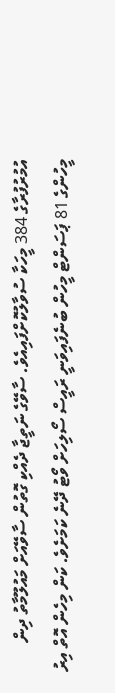އުމުރުފުރާގެ 384 މީހަކާ ސުވާލުކޮށްފައިއެވެ. ސާވޭގެ ނަތީޖާ ދެއްކި ގޮތުން ސާވޭއަށް މައުލޫމާތު ދިން މީހުންގެ 81 ޕަސަންޓް މީހުން ބުނެފައިވަނީ ރައީސް ސޯލިހަށް ވޯޓު ދޭނެ ކަމަށެވެ. ކަން މިހެން އޮތް އިރު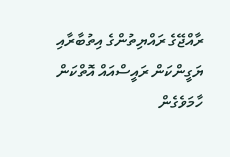ރާއްޖޭގެ ރައްޔިތުންގެ އިތުބާރާއި ޔަގީންކަން ރައީސްއައް އޮތްކަން ހާމަވެގެން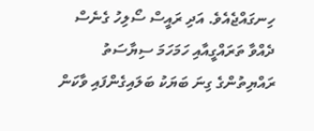ހިނގައްޖެއެވެ. އަދި ރައީސް ސޯލިހު ގެނެސް ދެއްވާ ތަރައްގީއާއި ހަމަހަމަ ސިޔާސަތު ރައްޔިތުންގެ ގިނަ ބަޔަކު ބަލައިގެންފައި ވާކަން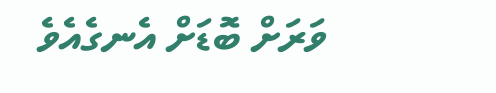ވަރަށް ބޮޑަށް އެނގެއެވެ